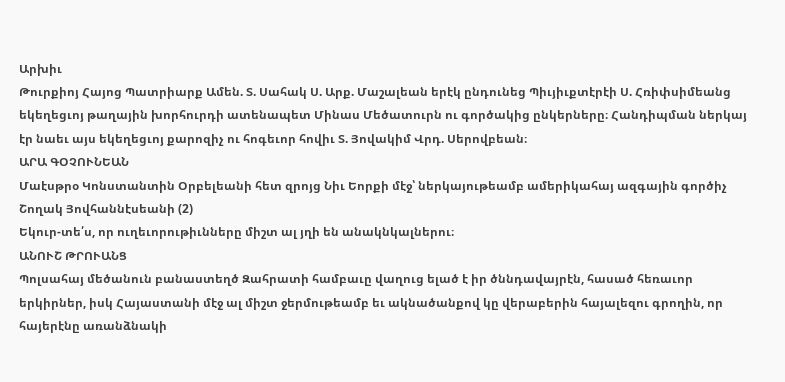Արխիւ
Թուրքիոյ Հայոց Պատրիարք Ամեն. Տ. Սահակ Ս. Արք. Մաշալեան երէկ ընդունեց Պիւյիւքտէրէի Ս. Հռիփսիմեանց եկեղեցւոյ թաղային խորհուրդի ատենապետ Մինաս Մեծատուրն ու գործակից ընկերները։ Հանդիպման ներկայ էր նաեւ այս եկեղեցւոյ քարոզիչ ու հոգեւոր հովիւ Տ. Յովակիմ Վրդ. Սերովբեան։
ԱՐԱ ԳՕՉՈՒՆԵԱՆ
Մաէսթրօ Կոնստանտին Օրբելեանի հետ զրոյց Նիւ Եորքի մէջ՝ ներկայութեամբ ամերիկահայ ազգային գործիչ Շողակ Յովհաննէսեանի (2)
Եկուր-տե՛ս, որ ուղեւորութիւնները միշտ ալ յղի են անակնկալներու։
ԱՆՈՒՇ ԹՐՈՒԱՆՑ
Պոլսահայ մեծանուն բանաստեղծ Զահրատի համբաւը վաղուց ելած է իր ծննդավայրէն, հասած հեռաւոր երկիրներ, իսկ Հայաստանի մէջ ալ միշտ ջերմութեամբ եւ ակնածանքով կը վերաբերին հայալեզու գրողին, որ հայերէնը առանձնակի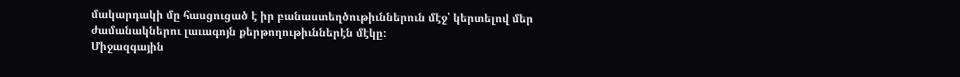մակարդակի մը հասցուցած է իր բանաստեղծութիւններուն մէջ՝ կերտելով մեր ժամանակներու լաւագոյն քերթողութիւններէն մէկը:
Միջազգային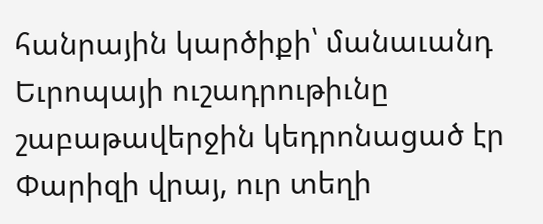հանրային կարծիքի՝ մանաւանդ Եւրոպայի ուշադրութիւնը շաբաթավերջին կեդրոնացած էր Փարիզի վրայ, ուր տեղի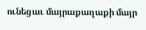ունեցաւ մայրաքաղաքի մայր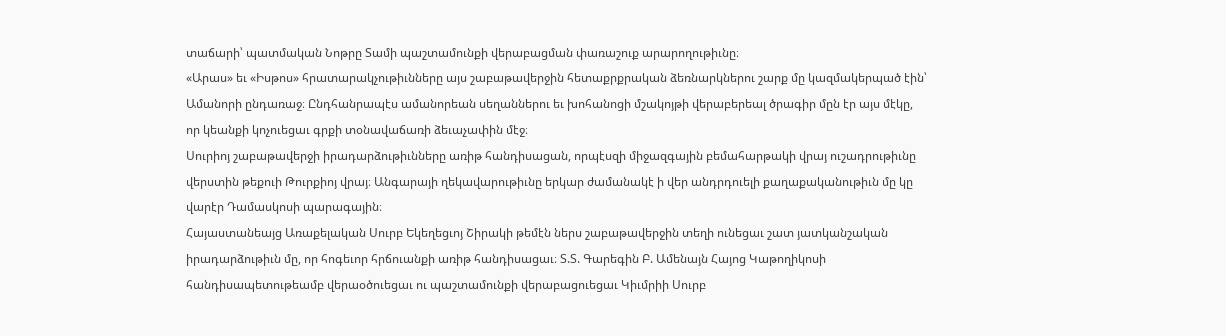տաճարի՝ պատմական Նոթրը Տամի պաշտամունքի վերաբացման փառաշուք արարողութիւնը։
«Արաս» եւ «Իսթոս» հրատարակչութիւնները այս շաբաթավերջին հետաքրքրական ձեռնարկներու շարք մը կազմակերպած էին՝ Ամանորի ընդառաջ։ Ընդհանրապէս ամանորեան սեղաններու եւ խոհանոցի մշակոյթի վերաբերեալ ծրագիր մըն էր այս մէկը, որ կեանքի կոչուեցաւ գրքի տօնավաճառի ձեւաչափին մէջ։
Սուրիոյ շաբաթավերջի իրադարձութիւնները առիթ հանդիսացան, որպէսզի միջազգային բեմահարթակի վրայ ուշադրութիւնը վերստին թեքուի Թուրքիոյ վրայ։ Անգարայի ղեկավարութիւնը երկար ժամանակէ ի վեր անդրդուելի քաղաքականութիւն մը կը վարէր Դամասկոսի պարագային։
Հայաստանեայց Առաքելական Սուրբ Եկեղեցւոյ Շիրակի թեմէն ներս շաբաթավերջին տեղի ունեցաւ շատ յատկանշական իրադարձութիւն մը, որ հոգեւոր հրճուանքի առիթ հանդիսացաւ։ Տ.Տ. Գարեգին Բ. Ամենայն Հայոց Կաթողիկոսի հանդիսապետութեամբ վերաօծուեցաւ ու պաշտամունքի վերաբացուեցաւ Կիւմրիի Սուրբ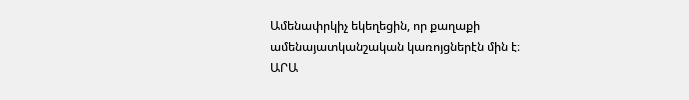Ամենափրկիչ եկեղեցին, որ քաղաքի ամենայատկանշական կառոյցներէն մին է։
ԱՐԱ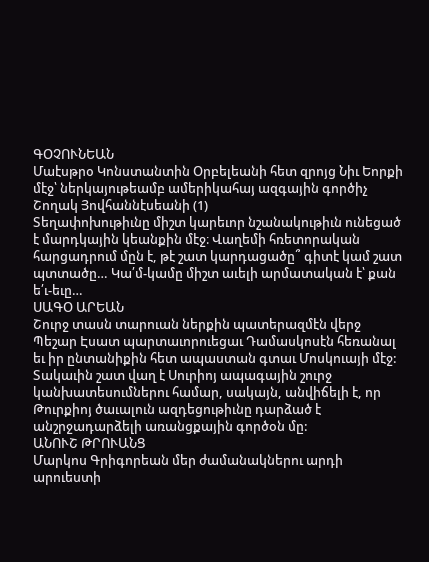ԳՕՉՈՒՆԵԱՆ
Մաէսթրօ Կոնստանտին Օրբելեանի հետ զրոյց Նիւ Եորքի մէջ՝ ներկայութեամբ ամերիկահայ ազգային գործիչ Շողակ Յովհաննէսեանի (1)
Տեղափոխութիւնը միշտ կարեւոր նշանակութիւն ունեցած է մարդկային կեանքին մէջ։ Վաղեմի հռետորական հարցադրում մըն է, թէ շատ կարդացածը՞ գիտէ կամ շատ պտտածը… Կա՛մ-կամը միշտ աւելի արմատական է՝ քան ե՛ւ-եւը…
ՍԱԳՕ ԱՐԵԱՆ
Շուրջ տասն տարուան ներքին պատերազմէն վերջ Պեշար Էսատ պարտաւորուեցաւ Դամասկոսէն հեռանալ եւ իր ընտանիքին հետ ապաստան գտաւ Մոսկուայի մէջ:
Տակաւին շատ վաղ է Սուրիոյ ապագային շուրջ կանխատեսումներու համար, սակայն, անվիճելի է, որ Թուրքիոյ ծաւալուն ազդեցութիւնը դարձած է անշրջադարձելի առանցքային գործօն մը:
ԱՆՈՒՇ ԹՐՈՒԱՆՑ
Մարկոս Գրիգորեան մեր ժամանակներու արդի արուեստի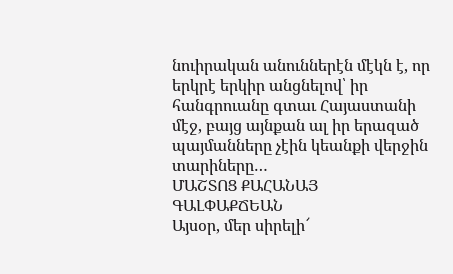նուիրական անուններէն մէկն է, որ երկրէ երկիր անցնելով՝ իր հանգրուանը գտաւ Հայաստանի մէջ, բայց այնքան ալ իր երազած պայմանները չէին կեանքի վերջին տարիները…
ՄԱՇՏՈՑ ՔԱՀԱՆԱՅ ԳԱԼՓԱՔՃԵԱՆ
Այսօր, մեր սիրելի՜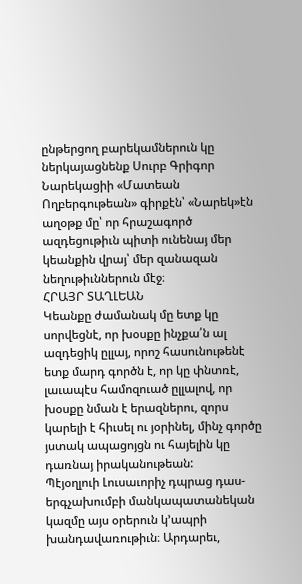ընթերցող բարեկամներուն կը ներկայացնենք Սուրբ Գրիգոր Նարեկացիի «Մատեան Ողբերգութեան» գիրքէն՝ «Նարեկ»էն աղօթք մը՝ որ հրաշագործ ազդեցութիւն պիտի ունենայ մեր կեանքին վրայ՝ մեր զանազան նեղութիւններուն մէջ։
ՀՐԱՅՐ ՏԱՂԼԵԱՆ
Կեանքը ժամանակ մը ետք կը սորվեցնէ, որ խօսքը ինչքա՛ն ալ ազդեցիկ ըլլայ, որոշ հասունութենէ ետք մարդ գործն է, որ կը փնտռէ, լաւապէս համոզուած ըլլալով, որ խօսքը նման է երազներու, զորս կարելի է հիւսել ու յօրինել, մինչ գործը յստակ ապացոյցն ու հայելին կը դառնայ իրականութեան:
Պէյօղլուի Լուսաւորիչ դպրաց դաս-երգչախումբի մանկապատանեկան կազմը այս օրերուն կ՚ապրի խանդավառութիւն։ Արդարեւ,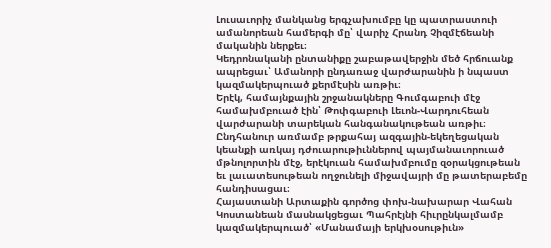Լուսաւորիչ մանկանց երգչախումբը կը պատրաստուի ամանորեան համերգի մը՝ վարիչ Հրանդ Չիզմէճեանի մականին ներքեւ։
Կեդրոնականի ընտանիքը շաբաթավերջին մեծ հրճուանք ապրեցաւ՝ Ամանորի ընդառաջ վարժարանին ի նպաստ կազմակերպուած քերմէսին առթիւ։
Երէկ, համայնքային շրջանակները Գումգաբուի մէջ համախմբուած էին՝ Թոփգաբուի Լեւոն-Վարդուհեան վարժարանի տարեկան հանգանակութեան առթիւ։ Ընդհանուր առմամբ թրքահայ ազգային-եկեղեցական կեանքի առկայ դժուարութիւններով պայմանաւորուած մթնոլորտին մէջ, երէկուան համախմբումը զօրակցութեան եւ լաւատեսութեան ողջունելի միջավայրի մը թատերաբեմը հանդիսացաւ։
Հայաստանի Արտաքին գործոց փոխ-նախարար Վահան Կոստանեան մասնակցեցաւ Պահրէյնի հիւրընկալմամբ կազմակերպուած՝ «Մանամայի երկխօսութիւն»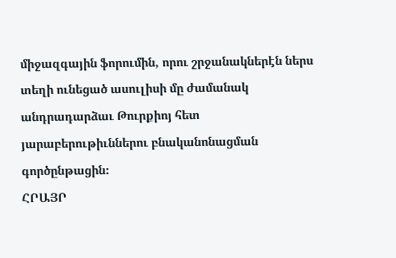միջազգային ֆորումին, որու շրջանակներէն ներս տեղի ունեցած ասուլիսի մը ժամանակ անդրադարձաւ Թուրքիոյ հետ յարաբերութիւններու բնականոնացման գործընթացին։
ՀՐԱՅՐ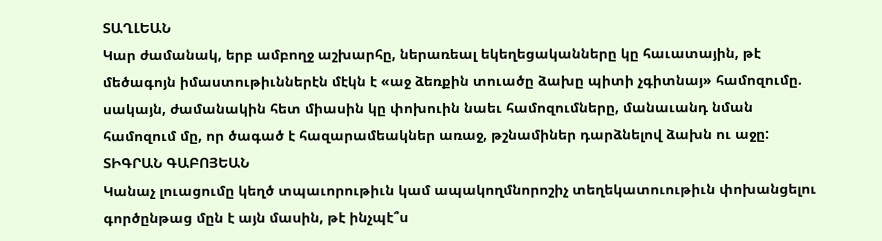ՏԱՂԼԵԱՆ
Կար ժամանակ, երբ ամբողջ աշխարհը, ներառեալ եկեղեցականները կը հաւատային, թէ մեծագոյն իմաստութիւններէն մէկն է «աջ ձեռքին տուածը ձախը պիտի չգիտնայ» համոզումը. սակայն, ժամանակին հետ միասին կը փոխուին նաեւ համոզումները, մանաւանդ նման համոզում մը, որ ծագած է հազարամեակներ առաջ, թշնամիներ դարձնելով ձախն ու աջը:
ՏԻԳՐԱՆ ԳԱԲՈՅԵԱՆ
Կանաչ լուացումը կեղծ տպաւորութիւն կամ ապակողմնորոշիչ տեղեկատուութիւն փոխանցելու գործընթաց մըն է այն մասին, թէ ինչպէ՞ս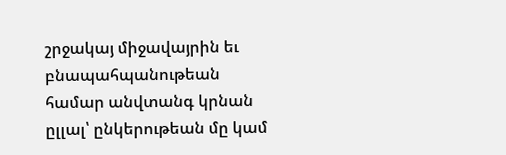շրջակայ միջավայրին եւ բնապահպանութեան համար անվտանգ կրնան ըլլալ՝ ընկերութեան մը կամ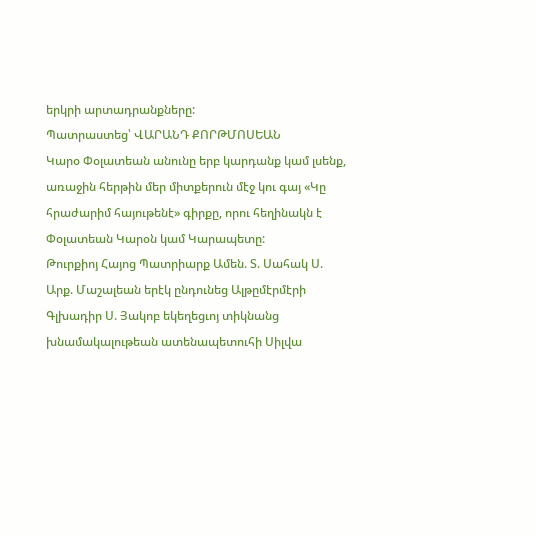երկրի արտադրանքները:
Պատրաստեց՝ ՎԱՐԱՆԴ ՔՈՐԹՄՈՍԵԱՆ
Կարօ Փօլատեան անունը երբ կարդանք կամ լսենք, առաջին հերթին մեր միտքերուն մէջ կու գայ «Կը հրաժարիմ հայութենէ» գիրքը, որու հեղինակն է Փօլատեան Կարօն կամ Կարապետը:
Թուրքիոյ Հայոց Պատրիարք Ամեն. Տ. Սահակ Ս. Արք. Մաշալեան երէկ ընդունեց Ալթըմէրմէրի Գլխադիր Ս. Յակոբ եկեղեցւոյ տիկնանց խնամակալութեան ատենապետուհի Սիլվա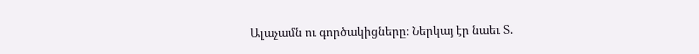Ալաչամն ու գործակիցները։ Ներկայ էր նաեւ Տ.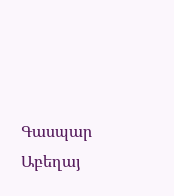Գասպար Աբեղայ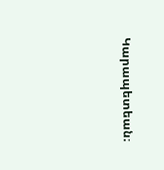Կարապետեան։